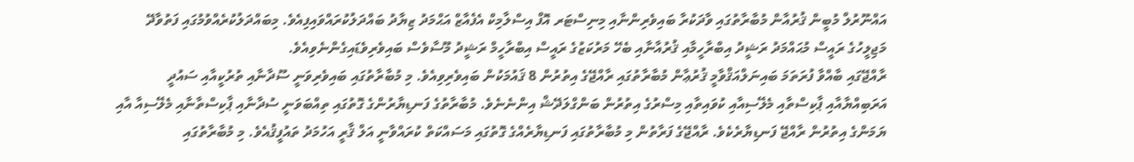އައްނޫރުލް މުބީން ޤުރުއާން މުބާރާތުގައި ވާދަކުރާ ބައިވެރިންނާއި މިނިސްޓަރ އޮފް އިސްލާމިކް އެފެއާޒް އަޙްމަދު ޒިޔާދު ބައްދަލުކުރައްވައިފިއެވެ. މިބައްދަލުކުރެއްވުމުގައި ފަތުވާދޭ މަޖިލީހުގެ ރައީސް މުޙައްމަދު ރަޝީދު އިބްރާހީމާއި ޤުރުއާނާއި ބެހޭ މަރުކަޒުގެ ރައީސް އިބްރާހީމް ރަޝީދު މޫސާވެސް ބައިވެރިވެޑައިގެންނެވިއެވެ.
ރާއްޖޭގައި ބާއްވާ ފުރަތަމަ ބައިނަލްއަޤްވާމީ ޤުރުޢާން މުބާރާތުގައި ރާއްޖޭގެ އިތުރުން 8 ޤައުމަކުން ބައިވެރިވިއެވެ. މި މުބާރާތުގައި ބައިވެރިވަނީ ސޫދާނާއި ތުރުކީއާއި ސައުދީ އަރަބިއްޔާއާއި ޕާކިސްތާއި މެލޭސިއާއި ކުވައިތާއި މިސްރުގެ އިތުރުން ބަންގްލަދޭޝް އިންނެނެވެ. މުބާރާތުގެ ފަނޑިޔާރުންގެ ގޮތުގައި ތިއްބަވަނީ ސުދާނާއި ޕާކިސްތާނާއި މެލޭސިއާ އާއި ޔަމަންގެ އިތުރުން ރާއްޖޭ ފަނޑިޔާރެކެވެ. ރާއްޖޭގެ ފަރާތުން މި މުބާރާތުގައި ފަނޑިޔާރެއްގެ ގޮތުގައި މަސައްކަތް ކުރައްވާނީ އަލް ޤާރީ އަހުމަދު ތައުފީޤުއެވެ. މި މުބާރާތުގައި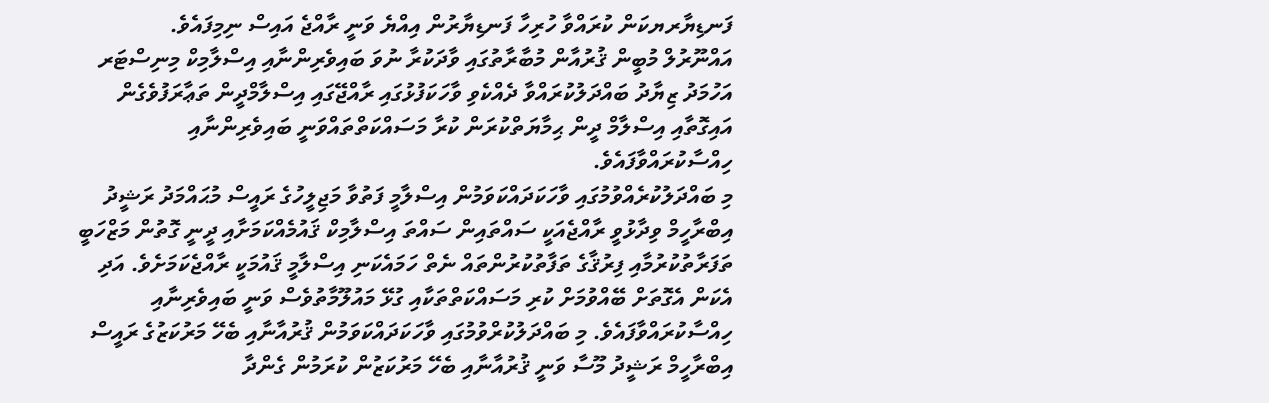ފަނޑިޔާރޔކަން ކުރައްވާ ހުރިހާ ފަނޑިޔާރުން އިއްޔެ ވަނީ ރާއްޖެ އައިސް ނިމިފައެވެ.
އައްނޫރުލް މުބީން ޤުރުއާން މުބާރާތުގައި ވާދަކުރާ ނުވަ ބައިވެރިންނާއި އިސްލާމިކް މިނިސްޓަރ އަހުމަދު ޒިޔާދު ބައްދަލުކުރައްވާ ދެއްކެވި ވާހަކަފުޅުގައި ރާއްޖޭގައި އިސްލާމްދީން ތަޢާރަފުވެގެން އައިގޮތާއި އިސްލާމް ދީން ޙިމާޔަތްކުރަން ކުރާ މަސައްކަތްތައްވަނީ ބައިވެރިންނާއި ހިއްސާކުރައްވާފައެވެ.
މި ބައްދަލުކުރެއްވުމުގައި ވާހަކަދައްކަވަމުން އިސްލާމީ ފަތުވާ މަޖިލީހުގެ ރައީސް މުޙައްމަދު ރަޝީދު އިބްރާހީމް ވިދާޅުވީ ރާއްޖެއަކީ ސައްތައިން ސައްތަ އިސްލާމިކް ޤައުމެއްކަމަށާއި ދީނީ ގޮތުން މަޒްހަބީ ތަފަރާތުކުރުމާއި ފިރުޤާގެ ތަފާތުކުރުންތައް ނެތް ހަމައެކަނި އިސްލާމީ ޤައުމަކީ ރާއްޖެކަމަށެވެ. އަދި އެކަން އެގޮތަށް ބޭއްވުމަށް ކުރި މަސައްކަތްތަކާއި ގުޅޭ މައުލޫމާތުވެސް ވަނީ ބައިވެރިނާއި ހިއްސާކުރައްވާފައެވެ. މި ބައްދަލުކުރްވުމުގައި ވާހަކަދައްކަވަމުން ޤުރުއާނާއި ބެހޭ މަރުކަޒުގެ ރައީސް އިބްރާހީމް ރަޝީދު މޫސާ ވަނީ ޤުރުއާނާއި ބެހޭ މަރުކަޒުން ކުރަމުން ގެންދާ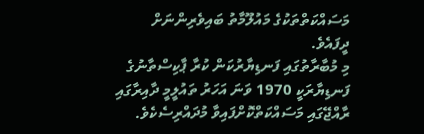މަސައްކަތްތަކުގެ މައުލޫމާތު ބައިވެރިންނަށް ދީފައެވެ.
މި މުބާރާތުގައި ފަނޑިޔާރުކަން ކުރާ ޕާކިސްތާނުގެ ފަނޑިޔާރަކީ 1970 ވަނަ އަހަރު ތައުލީމީ ދާއިރާގައި ރާއްޖޭގައި މަސައްކަތްކޮށްފައިވާ މުދައްރިސެކެވެ.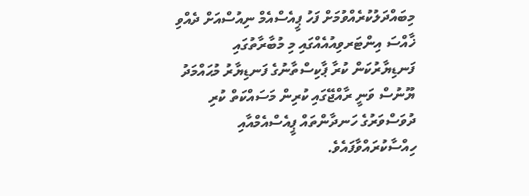މިބައްދަލުކުރެއްވުމަށް ފަހު ޕީއެސްއެމް ނިއުސްއަށް ދެއްވި ޚާއްސަ އިންޓަރވިއުއެއްގައި މި މުބާރާތުގައި ފަނޑިޔާރުކަން ކުރާ ޕާކިސްތާނުގެ ފަނޑިޔާރު މުޙައްމަދު ޔޫނުސް ވަނީ ރާއްޖޭގައި ކުރިން މަސައްކަތް ކުރި ދުވަސްވަރުގެ ހަނދާންތައް ޕީއެސްއެމްއާއި ހިއްސާކުރައްވާފައެވެ.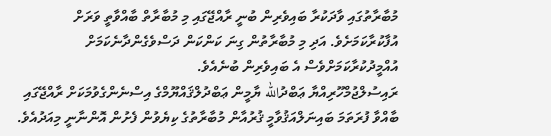މުބާރާތުގައި ވާދަކުރާ ބައިވެރިން ބުނީ ރާއްޖޭގައި މި މުބާރާތް ބާއްވާތީ ވަރަށް އުފާކުރާކަމަށެވެ. އަދި މި މުބާރާތުން ގިނަ ކަންކަން ދަސްވެގެންދާނެކަމަށް އުއްމީދުކުރާކަމަށްވެސް އެ ބައިވެރިން ބުނެއެވެ.
ރައިސުލްޖުމްހޫރިއްޔާ ޢަބްދުالله ޔާމީން ޢަބްދުލްޤައްޔޫމްގެ އިސްނެންގެވުމަކަށް ރާއްޖޭގައި ބާއްވާ ފުރަތަމަ ބައިނަލްއަޤުވާމީ ޤުރުއާން މުބާރާތުގެ ކިޔެވުން ފެށުން އޮންނާނީ މިއަދުއެވެ.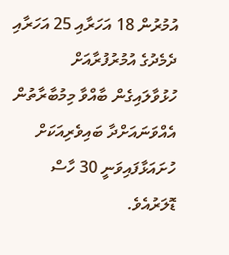އުމުރުން 18 އަހަރާއި 25 އަހަރާއި ދެމެދުގެ އުމުރުފުރާއަށް ހުޅުވާލައިގެން ބާއްވާ މިމުބާރާތުން އެއްވަނައަށްދާ ބައިވެރިއަކަށް ހުށައަޅާފައިވަނީ 30 ހާސް ޑޮލަރުއެވެ.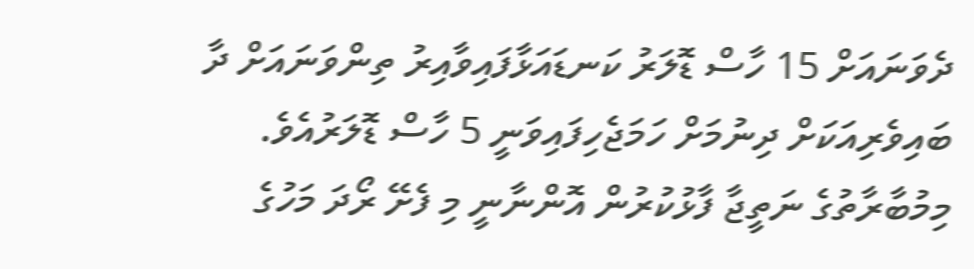ދެވަނައަށް 15 ހާސް ޑޮލަރު ކަނޑައަޅާފައިވާއިރު ތިންވަނައަށް ދާ ބައިވެރިއަކަށް ދިނުމަށް ހަމަޖެހިފައިވަނީ 5 ހާސް ޑޮލަރުއެވެ. މިމުބާރާތުގެ ނަތީޖާ ފާޅުކުރުން އޮންނާނީ މި ފެށޭ ރޯދަ މަހުގެ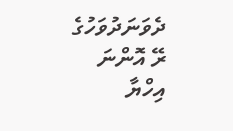ދެވަނަދުވަހުގެ ރޭ އޮންނަ އިހްޔާ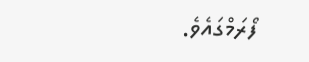ފޯރަމްގައެވެ.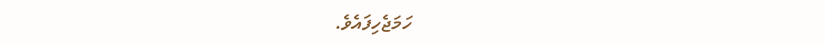ހަމަޖެހިފައެވެ.